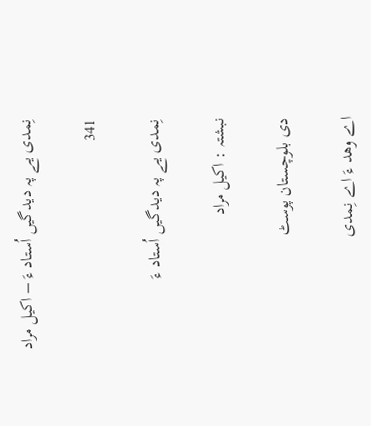نِمدی یے پہ دیدگیں اُستاد ءَ – اکیل مراد

341

نِمدی یے پہ دیدگیں اُستاد ءَ

نبشتہ : اکیل مراد

دی بلوچستان پوسٹ

اے وھد ءَ اے نِمدی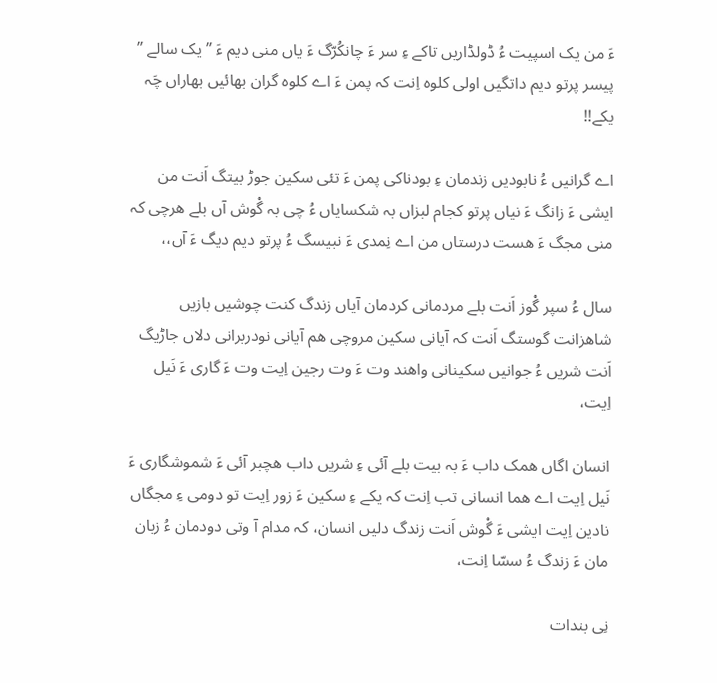ءَ من یک اسپیت ءُ ڈولڈاریں تاکے ءِ سر ءَ چانکُرّگ ءَ یاں منی دیم ءَ ” یک سالے ” پیسر پرتو دیم داتگیں اولی کلوہ اِنت کہ پمن ءَ اے کلوہ گران بھائیں بھاراں چَہ یکے!!

اے گرانیں ءُ نابودیں زندمان ءِ بودناکی پمن ءَ تئی سکین جوڑ بیتگ اَنت من ایشی ءَ زانگ ءَ نیاں پرتو کجام لبزاں بہ شکسایاں ءُ چی بہ گْوش آں بلے ھرچی کہ منی مجگ ءَ ھست درستاں من اے نِمدی ءَ نبیسگ ءُ پرتو دیم دیگ ءَ آں،،

سال ءُ سپر گْوز اَنت بلے مردمانی کردمان آیاں زندگ کنت چوشیں بازیں شاھزانت گوستگ اَنت کہ آیانی سکین مروچی ھم آیانی نودربرانی دلاں جاڑیگ اَنت شریں ءُ جوانیں سکینانی واھند وت ءَ وت رجین اِیت وت ءَ گاری ءَ نَیل اِیت،

انسان اگاں ھمک داب ءَ بہ بیت بلے آئی ءِ شریں داب ھچبر آئی ءَ شموشگاری ءَ نَیل اِیت اے ھما انسانی تب اِنت کہ یکے ءِ سکین ءَ زور اِیت تو دومی ءِ مجگاں نادین اِیت ایشی ءَ گْوش اَنت زندگ دلیں انسان، کہ مدام آ وتی دودمان ءُ زبان مان ءَ زندگ ءُ سسّا اِنت،

نِی بندات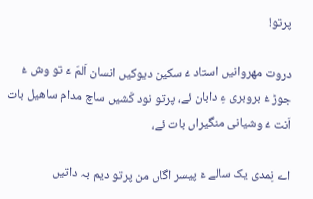پرتو!

دروت مھروانیں استاد ءُ سکین دیوکیں انسان اَلمّ ءَ تو وش ءُ جوڑ ءُ بروبری ءِ دابان ئے، پرتو نود کَشیں ساچ مدام ساھیل بات اَنت ءُ وشیانی منگیراں بات ئے،

اے نِمدی یک سالے ءَ پیسر اگاں من پرتو دیم بہ داتیں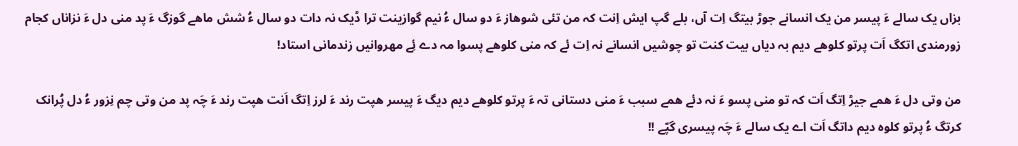بزاں یک سالے ءَ پیسر من یک انسانے جوڑ بیتگ اِت آں، بلے گپ ایش اِنت کہ من تئی شوھاز ءَ دو سال ءُ نیم گوازینت ترا ڈیک نہ دات دو سال ءُ شش ماھے گوزگ ءَ پد منی دل ءَ نزاناں کجام زورمندی اتکگ اَت پرتو کلوھے دیم بہ دیاں بیت کنت تو چوشیں انسانے نہ اِت ئے کہ منی کلوھے پسوا مہ دے ئِے مھروانیں زندمانی استاد!

من وتی دل ءَ ھمے جیڑ اِتگ اَت کہ تو منی پسو ءَ نہ دئے ھمے سبب ءَ منی دستانی تہ ءَ پرتو کلوھے دیم دیگ ءَ پیسر ھپت رند ءَ لرز اِتگ اَنت ھپت رند ءَ چَہ پد من وتی چم نِزور ءُ دل پُرانک کرتگ ءُ پرتو کلوہ دیم داتگ اَت اے یک سالے ءَ چَہ پیسری گپّے !!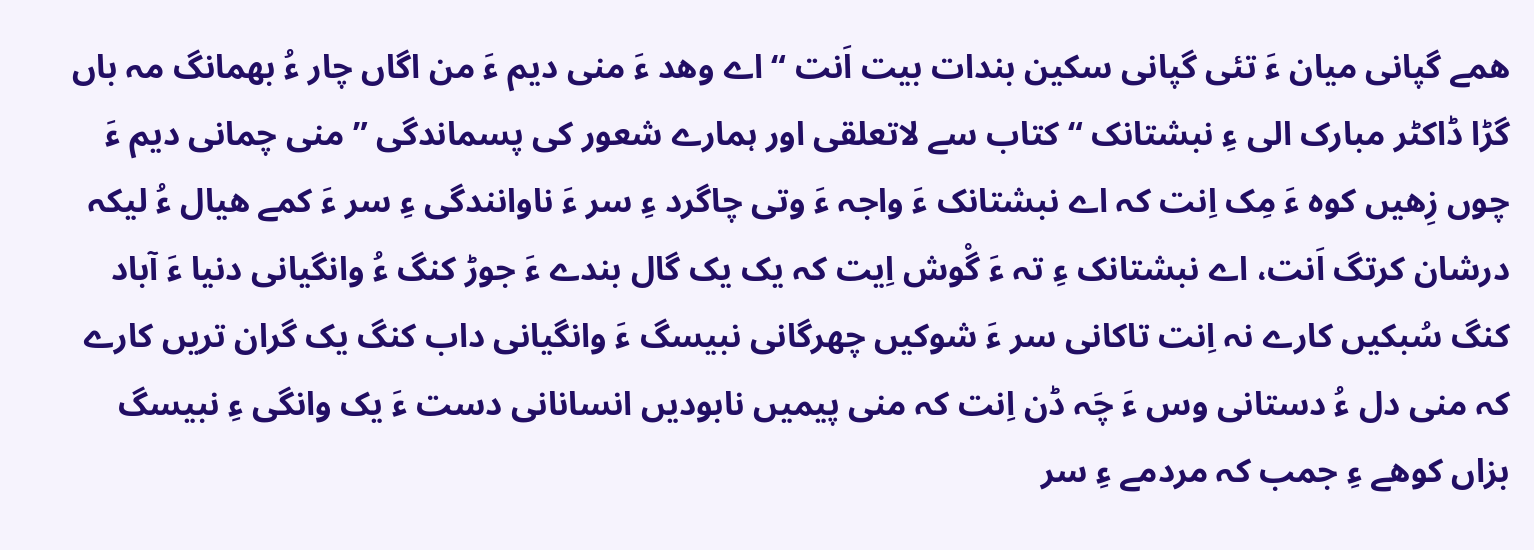ھمے گپانی میان ءَ تئی گپانی سکین بندات بیت اَنت “ اے وھد ءَ منی دیم ءَ من اگاں چار ءُ بھمانگ مہ باں گڑا ڈاکٹر مبارک الی ءِ نبشتانک “ کتاب سے لاتعلقی اور ہمارے شعور کی پسماندگی ” منی چمانی دیم ءَ چوں زِھیں کوہ ءَ مِک اِنت کہ اے نبشتانک ءَ واجہ ءَ وتی چاگرد ءِ سر ءَ ناوانندگی ءِ سر ءَ کمے ھیال ءُ لیکہ درشان کرتگ اَنت، اے نبشتانک ءِ تہ ءَ گْوش اِیت کہ یک یک گال بندے ءَ جوڑ کنگ ءُ وانگیانی دنیا ءَ آباد کنگ سُبکیں کارے نہ اِنت تاکانی سر ءَ شوکیں چھرگانی نبیسگ ءَ وانگیانی داب کنگ یک گران تریں کارے کہ منی دل ءُ دستانی وس ءَ چَہ ڈن اِنت کہ منی پیمیں نابودیں انسانانی دست ءَ یک وانگی ءِ نبیسگ بزاں کوھے ءِ جمب کہ مردمے ءِ سر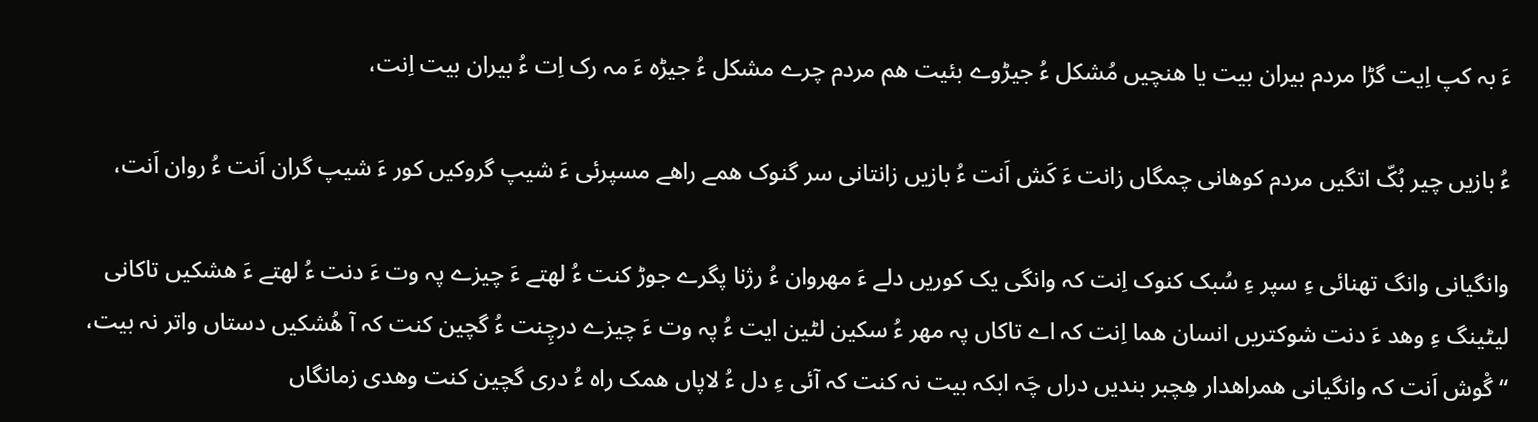ءَ بہ کپ اِیت گڑا مردم بیران بیت یا ھنچیں مُشکل ءُ جیڑوے بئیت ھم مردم چرے مشکل ءُ جیڑہ ءَ مہ رک اِت ءُ بیران بیت اِنت،

ءُ بازیں چیر بُکّ اتگیں مردم کوھانی چمگاں زانت ءَ کَش اَنت ءُ بازیں زانتانی سر گنوک ھمے راھے مسپرئی ءَ شیپ گروکیں کور ءَ شیپ گران اَنت ءُ روان اَنت،

وانگیانی وانگ تھنائی ءِ سپر ءِ سُبک کنوک اِنت کہ وانگی یک کوریں دلے ءَ مھروان ءُ رژنا پگرے جوڑ کنت ءُ لھتے ءَ چیزے پہ وت ءَ دنت ءُ لھتے ءَ ھشکیں تاکانی لیٹینگ ءِ وھد ءَ دنت شوکتریں انسان ھما اِنت کہ اے تاکاں پہ مھر ءُ سکین لٹین ایت ءُ پہ وت ءَ چیزے درچِنت ءُ گچین کنت کہ آ ھُشکیں دستاں واتر نہ بیت، “گْوش اَنت کہ وانگیانی ھمراھدار ھِچبر بندیں دراں چَہ ابکہ بیت نہ کنت کہ آئی ءِ دل ءُ لاپاں ھمک راہ ءُ دری گچین کنت وھدی زمانگاں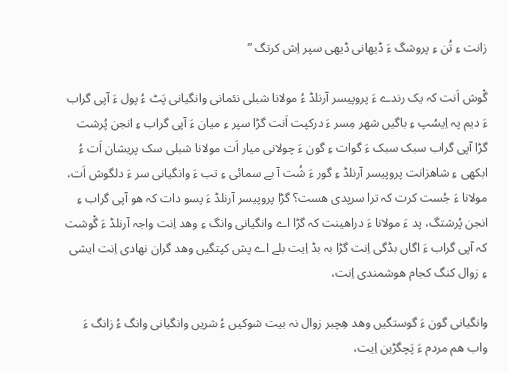زانت ءِ تُن ءِ پروشگ ءَ ڈیھانی ڈیھی سپر اِش کرتگ ”

گْوش اَنت کہ یک رندے ءَ پروپیسر آرنلڈ ءُ مولانا شبلی نئمانی وانگیانی پَٹ ءُ پول ءَ آپی گراب ءَ دیم پہ اِیسُپ ءِ باگیں شھر مِسر ءَ درکپت اَنت گڑا سپر ءِ میان ءَ آپی گراب ءِ انجن پُرشت گڑا آپی گراب سبک سبک ءَ گوات ءِ گون ءَ چولانی میار اَت مولانا شبلی سک پریشان اَت ءُ ابکھی ءِ شاھزانت پروپیسر آرنلڈ ءِ گور ءَ شُت آ بے سمائی ءِ تب ءَ وانگیانی سر ءَ دلگوش اَت، مولانا ءَ جُست کرت کہ ترا سرپدی ھست؟ گڑا پروپیسر آرنلڈ ءَ پسو دات کہ ھو آپی گراب ءِ انجن پُرشتگ، پد ءَ مولانا ءَ دراھینت کہ گڑا اے وانگیانی وانگ ءِ وھد اِنت واجہ آرنلڈ ءَ گْوشت کہ آپی گراب ءَ اگاں بڈگی اِنت گڑا بہ بڈ اِیت بلے اے پش کپتگیں وھد گران نھادی اِنت ایشی ءِ زوال کنگ کجام ھوشمندی اِنت،

وانگیانی گون ءَ گوستگیں وھد ھِچبر زوال نہ بیت شوکیں ءُ شریں وانگیانی وانگ ءُ زانگ ءَ واب ھم مردم ءَ پَچگڑین اِیت،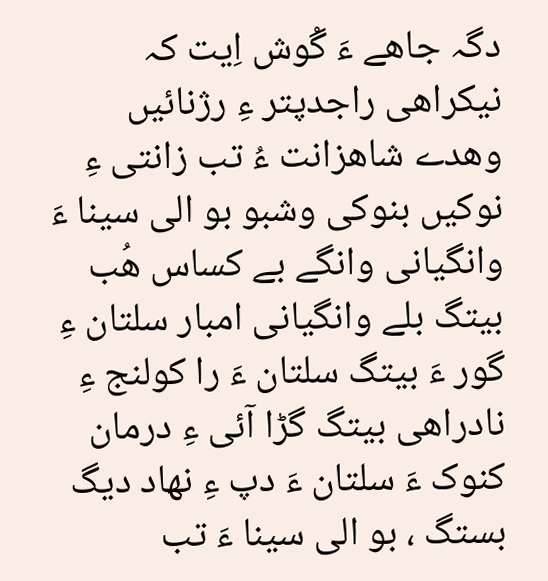دگہ جاھے ءَ گْوش اِیت کہ نیکراھی راجدپتر ءِ رژنائیں وھدے شاھزانت ءُ تب زانتی ءِ نوکیں بنوکی وشبو بو الی سینا ءَ وانگیانی وانگے بے کساس ھُب بیتگ بلے وانگیانی امبار سلتان ءِ گور ءَ بیتگ سلتان ءَ را کولنج ءِ نادراھی بیتگ گڑا آئی ءِ درمان کنوک ءَ سلتان ءَ دپ ءِ نھاد دیگ بستگ ، بو الی سینا ءَ تب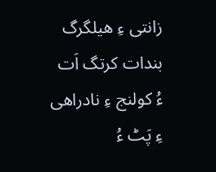زانتی ءِ ھیلگرگ بندات کرتگ اَت ءُ کولنج ءِ نادراھی ءِ پَٹ ءُ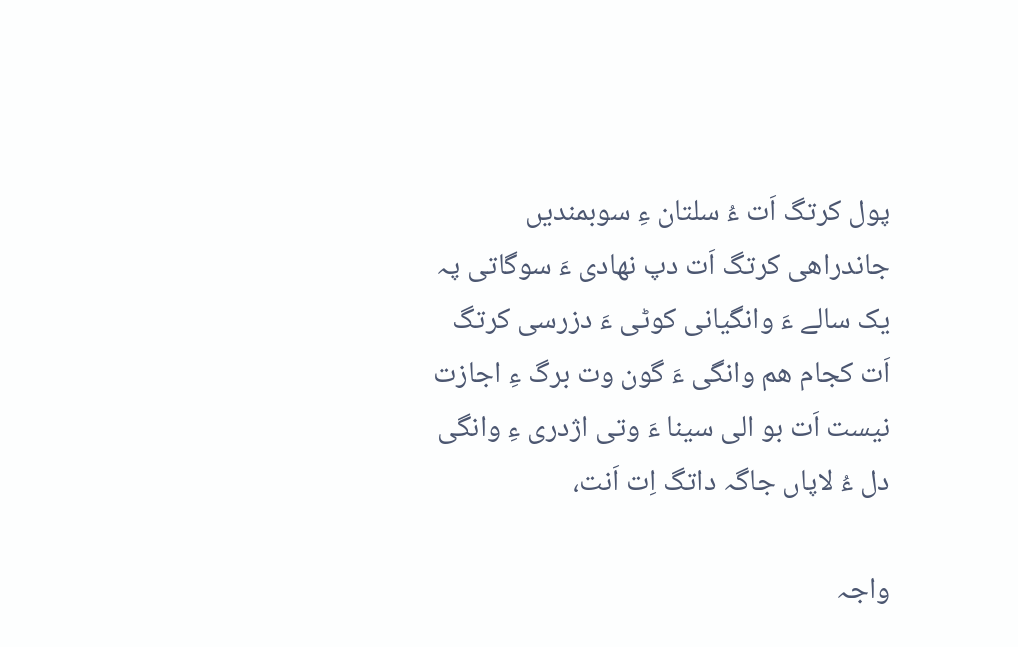پول کرتگ اَت ءُ سلتان ءِ سوبمندیں جاندراھی کرتگ اَت دپ نھادی ءَ سوگاتی پہ یک سالے ءَ وانگیانی کوٹی ءَ دزرسی کرتگ اَت کجام ھم وانگی ءَ گون وت برگ ءِ اجازت نیست اَت بو الی سینا ءَ وتی اژدری ءِ وانگی دل ءُ لاپاں جاگہ داتگ اِت اَنت،

واجہ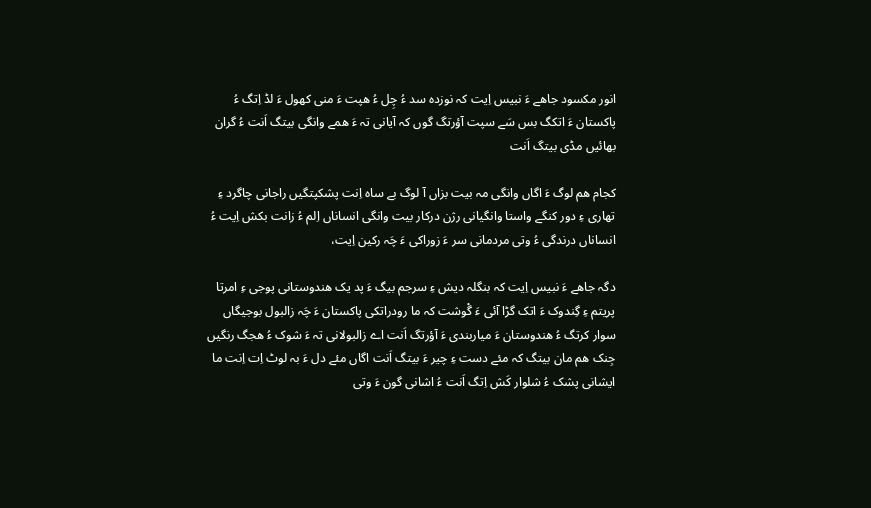انور مکسود جاھے ءَ نبیس اِیت کہ نوزدہ سد ءُ چِل ءُ ھپت ءَ منی کھول ءَ لڈ اِتگ ءُ پاکستان ءَ اتکگ بس سَے سپت آؤرتگ گوں کہ آیانی تہ ءَ ھمے وانگی بیتگ اَنت ءُ گران بھائیں مڈی بیتگ اَنت

کجام ھم لوگ ءَ اگاں وانگی مہ بیت بزاں آ لوگ بے ساہ اِنت پشکپتگیں راجانی چاگرد ءِ تھاری ءِ دور کنگے واستا وانگیانی رژن درکار بیت وانگی انساناں اِلم ءُ زانت بکش اِیت ءُ انساناں درندگی ءُ وتی مردمانی سر ءَ زوراکی ءَ چَہ رکین اِیت،

دگہ جاھے ءَ نبیس اِیت کہ بنگلہ دیش ءِ سرجم بیگ ءَ پد یک ھندوستانی پوجی ءِ امرتا پریتم ءِ گِندوک ءَ اتک گڑا آئی ءَ گْوشت کہ ما رودراتکی پاکستان ءَ چَہ زالبول بوجیگاں سوار کرتگ ءُ ھندوستان ءَ میاربندی ءَ آؤرتگ اَنت اے زالبولانی تہ ءَ شوک ءُ ھجگ رنگیں جِنک ھم مان بیتگ کہ مئے دست ءِ چیر ءَ بیتگ اَنت اگاں مئے دل ءَ بہ لوٹ اِت اِنت ما ایشانی پشک ءُ شلوار کَش اِتگ اَنت ءُ اشانی گون ءَ وتی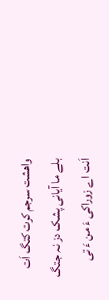واھشت سرجم کرت کتگ اَت بلے ما آیانی پشک دز نہ جتگ اَنت اے زوراکی ءَ من ءَ تی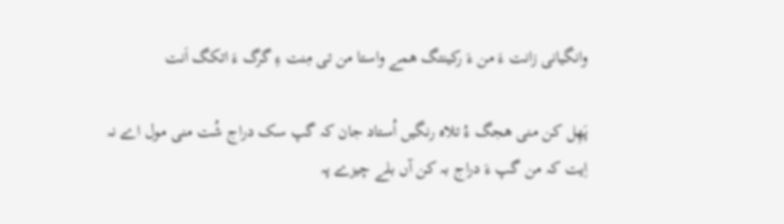وانگیانی زانت ءَ من ءَ رکینتگ ھمے واستا من تی مِنت ءِ گرگ ءَ اتکگ اَنت

پَھِل کن منی ھجگ ءُ تلاہ رنگیں اُستاد جان کہ گپ سک دراج شُت منی مول اے نہ اِیت کہ من گپ ءَ دراج بہ کن آں بلے چیزے پہ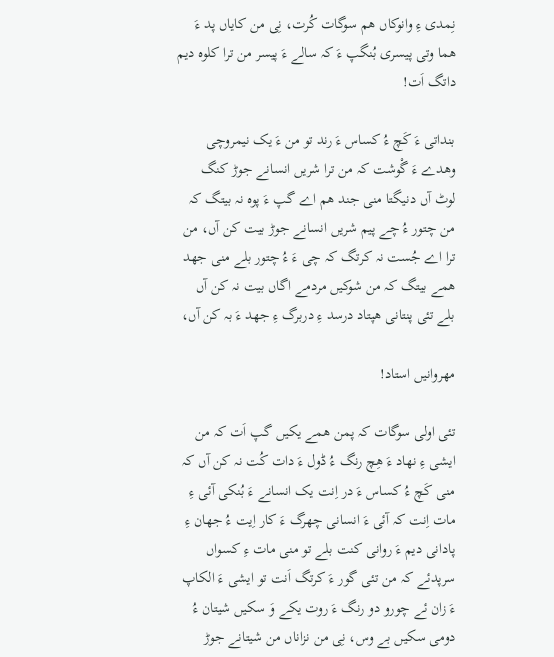نِمدی ءِ وانوکاں ھم سوگات کُرت، نِی من کایاں پد ءَ ھما وتی پیسری بُنگپ ءَ کہ سالے ءَ پیسر من ترا کلوہ دیم داتگ اَت!

بنداتی ءَ کَچ ءُ کساس ءَ رند تو من ءَ یک نیمروچی وھدے ءَ گْوشت کہ من ترا شریں انسانے جوڑ کنگ لوٹ آں دنیگتا منی جند ھم اے گپ ءَ پوہ نہ بیتگ کہ من چتور ءُ چے پیم شریں انسانے جوڑ بیت کن آں، من ترا اے جُست نہ کرتگ کہ چی ءَ ءُ چتور بلے منی جھد ھمے بیتگ کہ من شوکیں مردمے اگاں بیت نہ کن آں بلے تئی پنتانی ھپتاد درسد ءِ دربرگ ءِ جھد ءَ بہ کن آں،

مھروانیں استاد!

تئی اولی سوگات کہ پمن ھمے یکیں گپ اَت کہ من ایشی ءِ نھاد ءَ ھِچ رنگ ءُ ڈول ءَ دات کُت نہ کن آں کہ منی کَچ ءُ کساس ءَ در اِنت یک انسانے ءَ بُنکی آئی ءِ مات اِنت کہ آئی ءَ انسانی چھرگ ءَ کار اِیت ءُ جھان ءِ پادانی دیم ءَ روانی کنت بلے تو منی مات ءِ کسواں سرپدئے کہ من تئی گور ءَ کرتگ اَنت تو ایشی ءَ الکاپ ءَ زان ئے چورو دو رنگ ءَ روت یکے وَ سکیں شیتان ءُ دومی سکیں بے وس، نِی من نزاناں من شیتانے جوڑ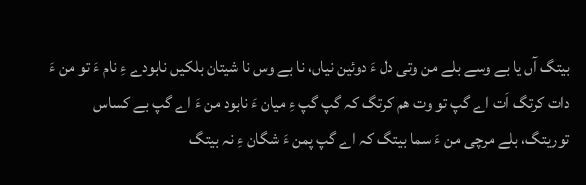بیتگ آں یا بے وسے بلے من وتی دل ءَ دوئین نیاں، نا بے وس نا شیتان بلکیں نابودے ءِ نام ءَ تو من ءَ دات کرتگ اَت اے گپ تو وت ھم کرتگ کہ گپ گپ ءِ میان ءَ نابود من ءَ اے گپ بے کساس توریتگ، بلے مرچی من ءَ سما بیتگ کہ اے گپ پمن ءَ شگان ءِ نہ بیتگ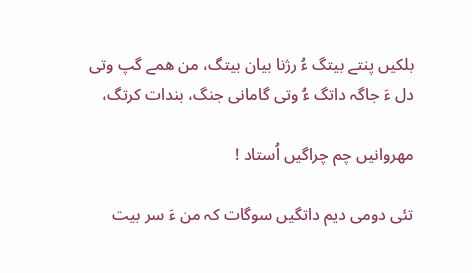بلکیں پنتے بیتگ ءُ رژنا بیان بیتگ، من ھمے گپ وتی دل ءَ جاگہ داتگ ءُ وتی گامانی جنگ، بندات کرتگ،

مھروانیں چم چراگیں اُستاد !

تئی دومی دیم داتگیں سوگات کہ من ءَ سر بیت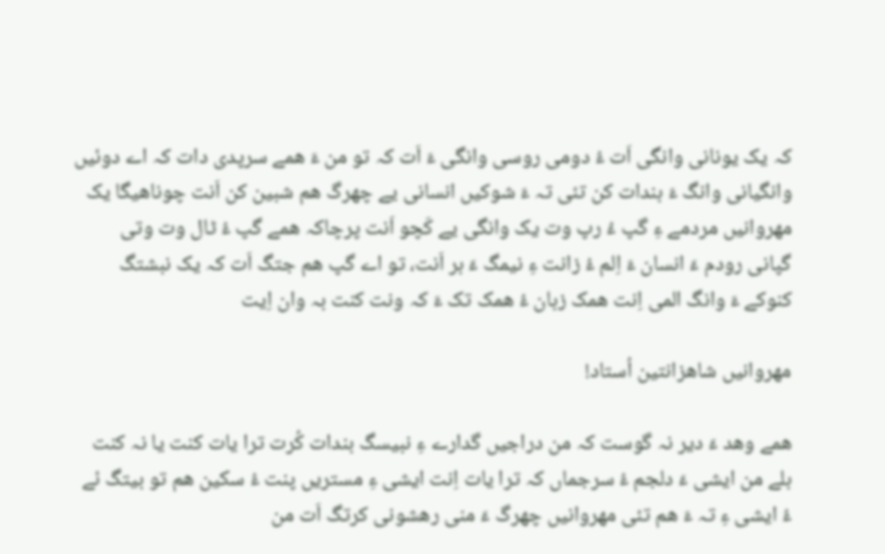کہ یک یونانی وانگی اَت ءُ دومی روسی وانگی ءَ اَت کہ تو من ءَ ھمے سرپدی دات کہ اے دوئیں وانگیانی وانگ ءَ بندات کن تئی تہ ءَ شوکیں انسانی یے چھرگ ھم شبین کن اَنت چوناھیگا یک مھروانیں مردمے ءِ گپ ءُ رپ وت یک وانگی یے کَچو اَنت پرچاکہ ھمے گپ ءُ ٹال وت وتی گپانی رودم ءَ انسان ءَ اِلم ءُ زانت ءِ نیمگ ءَ بر اَنت، تو اے گپ ھم جتگ اَت کہ یک نبشتگ کنوکے ءَ وانگ المی اِنت ھمک زبان ءُ ھمک تک ءَ کہ ونت کنت بہ وان اِیت

مھروانیں شاھزانتین اُستاد!

ھمے وھد ءَ دیر نہ گوست کہ من دراجیں گدارے ءِ نبیسگ بندات کُرت ترا یات کنت یا نہ کنت بلے من ایشی ءَ دلجم ءُ سرجماں کہ ترا یات اِنت ایشی ءِ مستریں پنت ءُ سکین ھم تو بیتگ ئے ءُ ایشی ءِ تہ ءَ ھم تئی مھروانیں چھرگ ءَ منی رھشونی کرتگ اَت من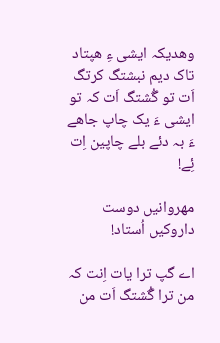وھدیکہ ایشی ءِ ھپتاد تاک دیم نبشتگ کرتگ اَت تو گُشتگ اَت کہ تو ایشی ءَ یک چاپ جاھے ءَ بہ دئے بلے چاپین اِت ئِے!

مھروانیں دوست داروکیں اُستاد!

اے گپ ترا یات اِنت کہ من ترا گُشتگ اَت من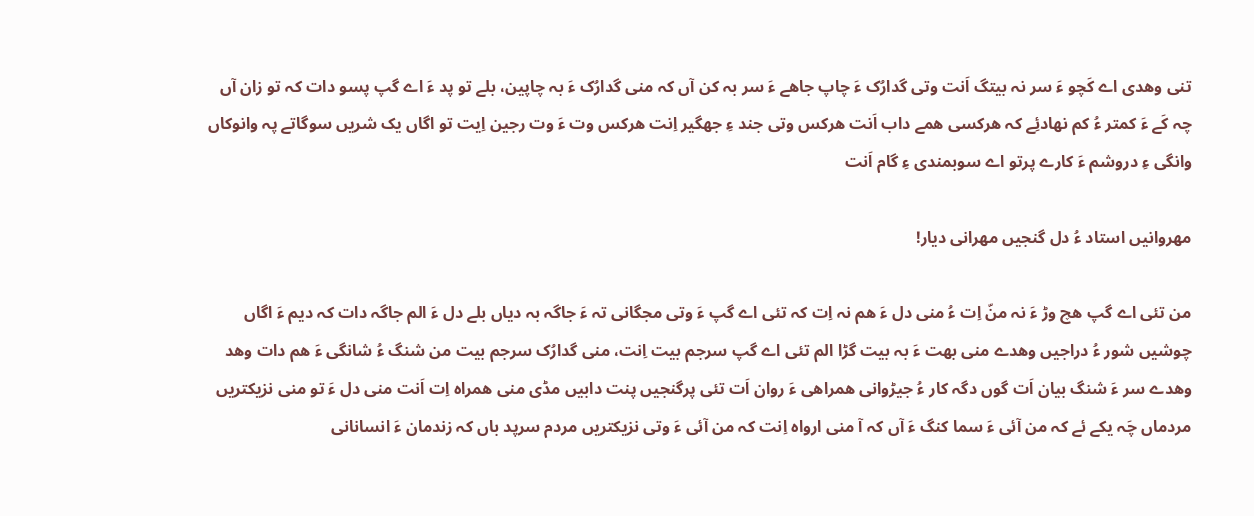تنی وھدی اے کَچو ءَ سر نہ بیتگ اَنت وتی گدارُک ءَ چاپ جاھے ءَ سر بہ کن آں کہ منی گدارُک ءَ بہ چاپین، بلے تو پد ءَ اے گپ پسو دات کہ تو زان آں چہ کَے ءَ کمتر ءُ کم نھادئِے کہ ھرکسی ھمے داب اَنت ھرکس وتی جند ءِ جھگیر اِنت ھرکس وت ءَ وت رجین اِیت تو اگاں یک شریں سوگاتے پہ وانوکاں وانگی ءِ دروشم ءَ کارے پرتو اے سوبمندی ءِ گام اَنت

مھروانیں استاد ءُ دل گنجیں مھرانی دیار!

من تئی اے گپ ھچ وڑ ءَ نہ منّ اِت ءُ منی دل ءَ ھم نہ اِت کہ تئی اے گپ ءَ وتی مجگانی تہ ءَ جاگہ بہ دیاں بلے دل ءَ الم جاگہ دات کہ دیم ءَ اگاں چوشیں شور ءُ دراجیں وھدے منی بھت ءَ بہ بیت گڑا الم تئی اے گپ سرجم بیت اِنت، منی گدارُک سرجم بیت من شنگ ءُ شانگی ءَ ھم دات وھد وھدے سر ءَ شنگ بیان اَت گوں دگہ کار ءُ جیڑوانی ھمراھی ءَ روان اَت تئی پرگنجیں پنت دابیں مڈی منی ھمراہ اِت اَنت منی دل ءَ تو منی نزیکتریں مردماں چَہ یکے ئے کہ من آئی ءَ سما کنگ ءَ آں کہ آ منی ارواہ اِنت کہ من آئی ءَ وتی نزیکتریں مردم سرپد باں کہ زندمان ءَ انسانانی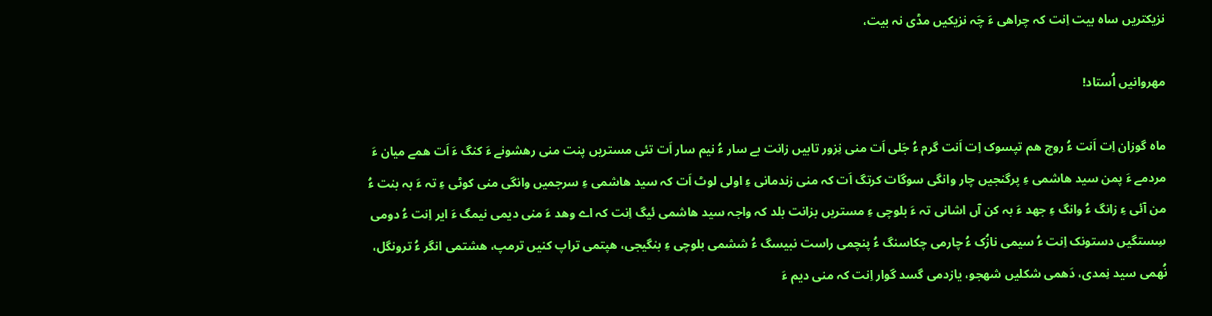نزیکتریں ساہ بیت اِنت کہ چراھی ءَ چَہ نزیکیں مڈی نہ بیت،

مھروانیں اُستاد!

ماہ گوزان اِت اَنت ءُ روچ ھم تپسوک اِت اَنت گرم ءُ جَلی اَت منی نِزور تابیں زانت بے سار ءُ نیم سار اَت تئی مستریں پنت منی رھشونے ءَ کنگ ءَ اَت ھمے میان ءَ مردمے ءَ پمن سید ھاشمی ءِ پرگنجیں چار وانگی سوگات کرتگ اَت کہ منی زندمانی ءِ اولی لوٹ اَت کہ سید ھاشمی ءِ سرجمیں وانگی منی کوٹی ءِ تہ ءَ بہ بنت ءُ من آئی ءِ زانگ ءُ وانگ ءِ جھد ءَ بہ کن آں اشانی تہ ءَ بلوچی ءِ مستریں بزانت بلد کہ واجہ سید ھاشمی ئیگ اِنت کہ اے وھد ءَ منی دیمی نیمگ ءَ ایر اِنت ءُ دومی سِستگیں دستونک اِنت ءُ سیمی نازُک ءُ چارمی چکاسنگ ءُ پنچمی راست نبیسگ ءُ ششمی بلوچی ءِ بنگیجی، ھپتمی تراپ کنیں ترمپ، ھشتمی انگر ءُ ترونگل، نُھمی سید نِمدی، دَھمی شکلیں شھجو، یازدمی گسد گوار اِنت کہ منی دیم ءَ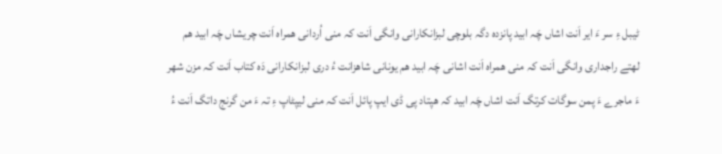ٹیبل ءِ سر ءَ ایر اَنت اشاں چَہ ابید پانزدہ دگہ بلوچی لبزانکارانی وانگی اَنت کہ منی اُردانی ھمراہ اَنت چریشاں چَہ ابید ھم لھتے راجداری وانگی اَنت کہ منی ھمراہ اَنت اشانی چَہ ابید ھم یونانی شاھزانت ءُ دری لبزانکارانی دَہ کتاب اَنت کہ مزن شھر ءَ ماجرے ءَ پمن سوگات کرتگ اَنت اشاں چَہ ابید کہ ھپتاد پی ڈی ایپ پائل اَنت کہ منی لیپٹاپ ءِ تہ ءَ من گرنج داتگ اَنت ءُ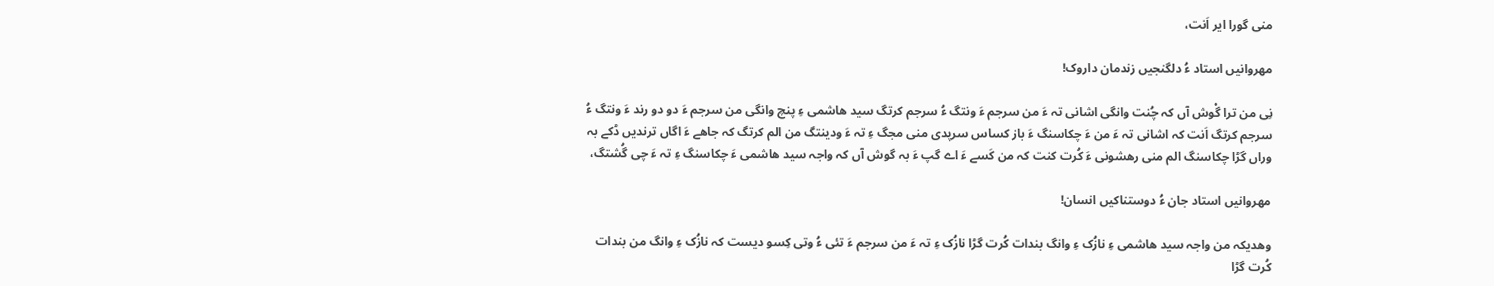منی گورا ایر اَنت،

مھروانیں استاد ءُ دلگنجیں زندمان داروک!

نِی من ترا گْوش آں کہ چُنت وانگی اشانی تہ ءَ من سرجم ءَ ونتگ ءُ سرجم کرتگ سید ھاشمی ءِ پنچ وانگی من سرجم ءَ دو دو رند ءَ ونتگ ءُ سرجم کرتگ اَنت کہ اشانی تہ ءَ من ءَ چکاسنگ ءَ باز کساس سرپدی منی مجگ ءِ تہ ءَ ودینتگ من الم کرتگ کہ جاھے ءَ اگاں ترندیں ڈکے بہ وراں گڑا چکاسنگ الم منی رھشونی ءَ کُرت کنت کہ من کَسے ءَ اے گپ ءَ بہ گوش آں کہ واجہ سید ھاشمی ءَ چکاسنگ ءِ تہ ءَ چی گُشتگ،

مھروانیں استاد جان ءُ دوستناکیں انسان!

وھدیکہ من واجہ سید ھاشمی ءِ نازُک ءِ وانگ بندات کُرت گڑا نازُک ءِ تہ ءَ من سرجم ءَ تئی ءُ وتی کِسو دیست کہ نازُک ءِ وانگ من بندات کُرت گڑا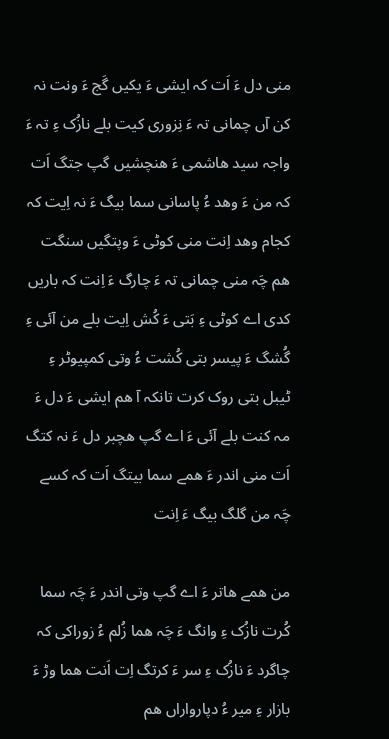منی دل ءَ اَت کہ ایشی ءَ یکیں گَج ءَ ونت نہ کن آں چمانی تہ ءَ نِزوری کیت بلے نازُک ءِ تہ ءَ واجہ سید ھاشمی ءَ ھنچشیں گپ جتگ اَت کہ من ءَ وھد ءُ پاسانی سما بیگ ءَ نہ اِیت کہ کجام وھد اِنت منی کوٹی ءَ وپتگیں سنگت ھم چَہ منی چمانی تہ ءَ چارگ ءَ اِنت کہ باریں کدی اے کوٹی ءِ بَتی ءَ کُش اِیت بلے من آئی ءِ گُشگ ءَ پیسر بتی کُشت ءُ وتی کمپیوٹر ءِ ٹیبل بتی روک کرت تانکہ آ ھم ایشی ءَ دل ءَ مہ کنت بلے آئی ءَ اے گپ ھچبر دل ءَ نہ کتگ اَت منی اندر ءَ ھمے سما بیتگ اَت کہ کسے چَہ من گلگ بیگ ءَ اِنت

من ھمے ھاتر ءَ اے گپ وتی اندر ءَ چَہ سما کُرت نازُک ءِ وانگ ءَ چَہ ھما زُلم ءُ زوراکی کہ چاگرد ءَ نازُک ءِ سر ءَ کرتگ اِت اَنت ھما وڑ ءَ بازار ءِ میر ءُ دپارواراں ھم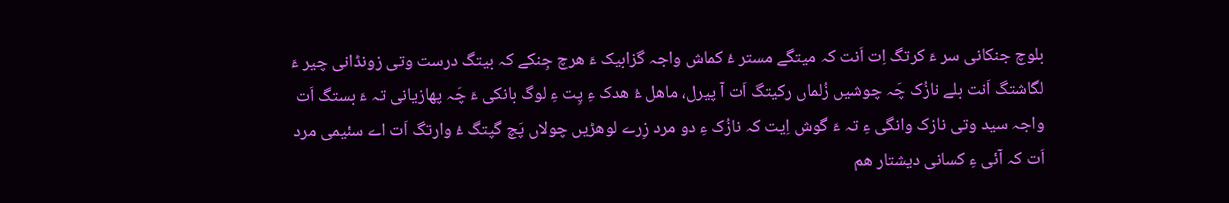بلوچ جنکانی سر ءَ کرتگ اِت اَنت کہ میتگے مستر ءُ کماش واجہ گزابیک ءَ ھرچ جِنکے کہ بیتگ درست وتی زونڈانی چیر ءَ لگاشتگ اَنت بلے نازُک چَہ چوشیں زُلماں رکیتگ اَت آ پیرل، ماھل ءُ ھدک ءِ پِت ءِ لوگ بانکی ءَ چَہ پھازیانی تہ ءَ بستگ اَت واجہ سید وتی نازک وانگی ءِ تہ ءَ گوش اِیت کہ نازُک ءِ دو مرد زِرے لوھڑیں چولاں پَچ گپتگ ءُ وارتگ اَت اے سئیمی مرد اَت کہ آئی ءِ کسانی دیشتار ھم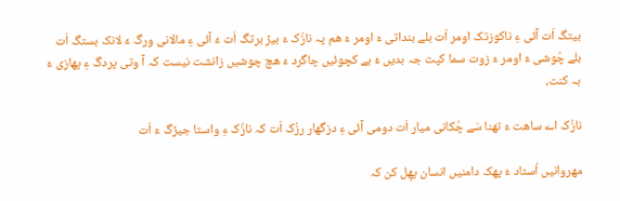بیتگ اَت آئی ءِ ناکوزتک اومر اَت بلے بنداتی ءَ اومر ءَ ھم پہ نازُک ءَ بیڑ برتگ اَت ءُ آئی ءِ مالانی ورگ ءَ لانک بستگ اَت بلے چُوشی ءَ اومر ءَ زوت سما کپت جہ بدیں ءُ بے کچوئیں چاگرد ءَ ھچ چوشیں زانشت نیست کہ آ وتی پردگ ءِ پھازی ءَ بہ کنت،

نازُک اے ساھت ءَ تھنا سَے چُکانی میار اَت دومی آئی ءِ دزگھار رزُک اَت کہ نازُک ءِ واستا جیڑگ ءَ اَت

مھروانیں اُستاد ءُ پھک دامنیں انسان پھِل کن کہ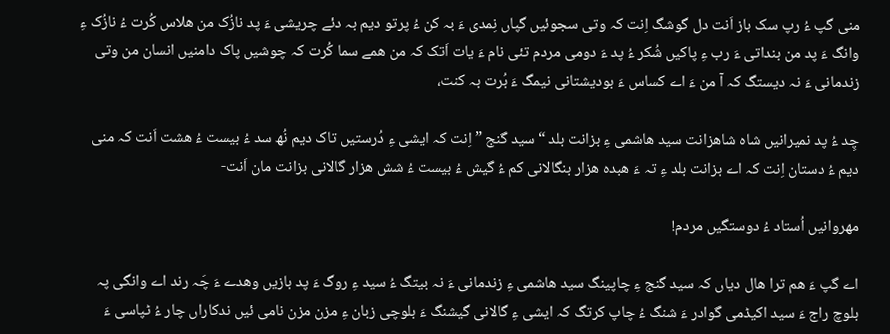منی گپ ءُ رپ سک باز اَنت دل گوشگ اِنت کہ وتی سجوئیں گپاں نِمدی ءَ بہ کن ءُ پرتو دیم بہ دئے چریشی ءَ پد نازُک من ھلاس کُرت ءُ نازُک ءِ وانگ ءَ پد من بنداتی ءَ رب ءِ پاکیں شُکر ءُ پد ءَ دومی مردم تئی نام ءَ یات اَتک کہ من ھمے سما کُرت کہ چوشیں پاک دامنیں انسان من وتی زندمانی ءَ نہ دیستگ کہ آ من ءَ اے کساس ءَ بودیشتانی نیمگ ءَ بُرت بہ کنت،

چِد ءُ پد نمیرانیں شاہ شاھزانت سید ھاشمی ءِ بزانت بلد “سید گنج ” اِنت کہ ایشی ءِ دُرستیں تاک دیم نُھ سد ءُ بیست ءُ ھشت اَنت کہ منی دیم ءُ دستان اِنت کہ اے بزانت بلد ءِ تہ ءَ ھبدہ ھزار بنگالانی کم ءُ گیش ءُ بیست ءُ شش ھزار گالانی بزانت مان اَنت-

مھروانیں اُستاد ءُ دوستگیں مردم!

اے گپ ءَ ھم ترا ھال دیاں کہ سید گنج ءِ چاپینگ سید ھاشمی ءِ زندمانی ءَ نہ بیتگ ءُ سید ءِ روگ ءَ پد بازیں وھدے ءَ چَہ رند اے وانگی پہ بلوچ راج ءَ سید اکیڈمی گوادر ءَ شنگ ءُ چاپ کرتگ کہ ایشی ءِ گالانی گیشنگ ءَ بلوچی زبان ءِ مزن مزن نامی ئیں ندکاراں چار ءُ ٹپاسی ءَ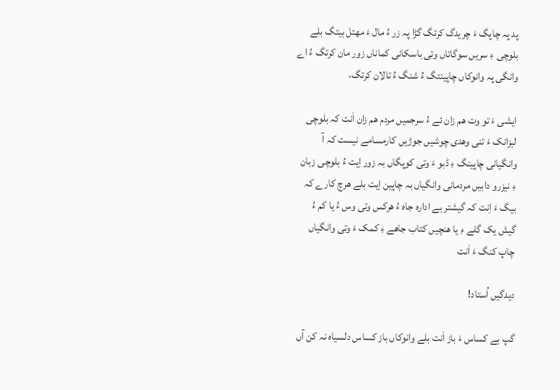پد پہ چاپگ ءَ چریدگ کرتگ گڑا پہ زر ءُ مال ءَ مھتل بیتگ بلے بلوچی ءِ سریں سوگاتاں وتی باسکانی کماناں زور مان کرتگ ءُ اے وانگی پہ وانوکاں چاپینتگ ءُ شنگ ءُ تالان کرتگ،

ایشی ءَ تو وت ھم زان ئے ءُ سرجمیں مردم ھم زان اَنت کہ بلوچی لبزانک ءَ تنی وھدی چوشیں جوڑیں کارمسامے نیست کہ آ وانگیانی چاپینگ ءِ ڈبو ءَ وتی کوپگاں بہ زور اِیت ءُ بلوچی زبان ءِ نیزرو دابیں مردمانی وانگیاں بہ چاپین اِیت بلے ھرچ کارے کہ بیگ ءَ اِنت کہ گیشتر بے ادارہ جاہ ءُ ھرکس وتی وس ءُ یا کم ءُ گیش یک گلے ءِ یا ھنچیں کتاب جاھے ءِ کمک ءَ وتی وانگیاں چاپ کنگ ءَ اَنت

دیدگیں اُستاد!

گپ بے کساس ءَ باز اَنت بلے وانوکاں باز کساس دلسیاہ نہ کن آں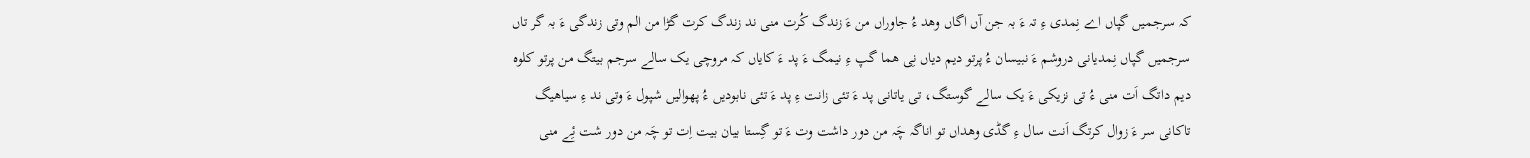کہ سرجمیں گپاں اے نِمدی ءِ تہ ءَ بہ جن آں اگاں وھد ءُ جاوراں من ءَ زندگ کُرت منی ند زندگ کرت گڑا من الم وتی زندگی ءَ بہ گر تاں سرجمیں گپاں نِمدیانی دروشم ءَ نبیسان ءُ پرتو دیم دیاں نِی ھما گپ ءِ نیمگ ءَ پد ءَ کایاں کہ مروچی یک سالے سرجم بیتگ من پرتو کلوہ دیم داتگ اَت منی ءُ تی نزیکی ءَ یک سالے گوستگ، تی یاتانی پد ءَ تئی زانت ءِ پد ءَ تئی نابودیں ءُ پھوالیں شپول ءَ وتی ند ءِ سیاھیگ تاکانی سر ءَ زوال کرتگ اَنت سال ءِ گڈی وھداں تو اناگہ چَہ من دور داشت وت ءَ تو گِستا بیان بیت اِت تو چَہ من دور شت ئِے منی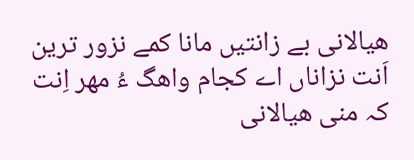ھیالانی بے زانتیں مانا کمے نزور ترین اَنت نزاناں اے کجام واھگ ءُ مھر اِنت کہ منی ھیالانی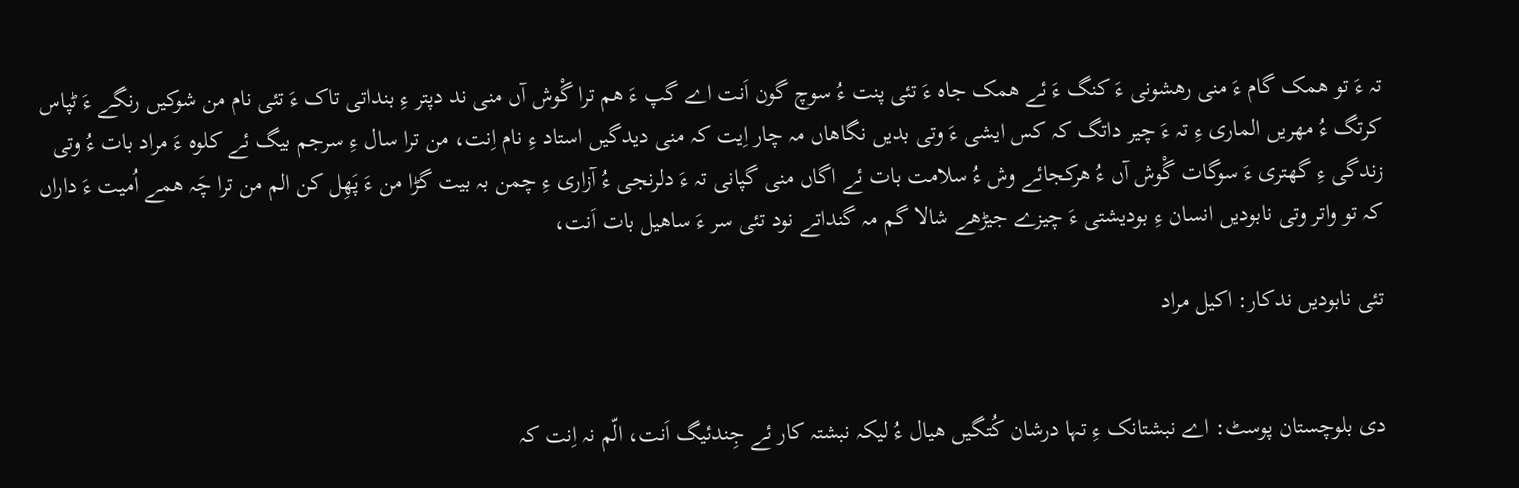تہ ءَ تو ھمک گام ءَ منی رھشونی ءَ کنگ ءَ ئے ھمک جاہ ءَ تئی پنت ءُ سوچ گون اَنت اے گپ ءَ ھم ترا گْوش آں منی ند دپتر ءِ بنداتی تاک ءَ تئی نام من شوکیں رنگے ءَ ٹپاس کرتگ ءُ مھریں الماری ءِ تہ ءَ چیر داتگ کہ کس ایشی ءَ وتی بدیں نگاھاں مہ چار اِیت کہ منی دیدگیں استاد ءِ نام اِنت، من ترا سال ءِ سرجم بیگ ئے کلوہ ءَ مراد بات ءُ وتی زندگی ءِ گھتری ءَ سوگات گْوش آں ءُ ھرکجائے وش ءُ سلامت بات ئے اگاں منی گپانی تہ ءَ دلرنجی ءُ آزاری ءِ چمن بہ بیت گڑا من ءَ پَھِل کن الم من ترا چَہ ھمے اُمیت ءَ داراں کہ تو واتر وتی نابودیں انسان ءِ بودیشتی ءَ چیزے جیڑھے شالا گم مہ گنداتے نود تئی سر ءَ ساھیل بات اَنت،

تئی نابودیں ندکار: اکیل مراد


دی بلوچستان پوسٹ: اے نبشتانک ءِ تہا درشان کُتگیں ھیال ءُ لیکہ نبشتہ کار ئے جِندئیگ اَنت، الّم نہ اِنت کہ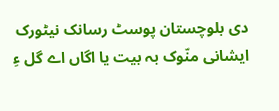دی بلوچستان پوسٹ رسانک نیٹورک ایشانی منّوک بہ بیت یا اگاں اے گل ءِ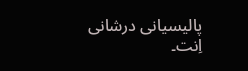پالیسیانی درشانی اِنت۔